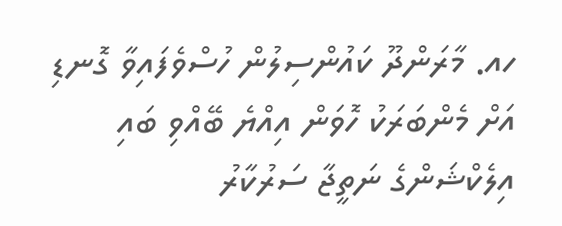ހއ. މާރަންދޫ ކައުންސިލުން ހުސްވެފައިވާ ގޮނޑި އަށް މެންބަރަކު ހޮވަން އިއްޔެ ބޭއްވި ބައި އިލެކްޝަންގެ ނަތީޖާ ސަރުކާރު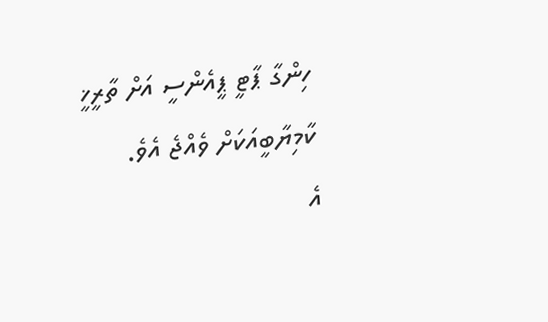ހިންގާ ޕާޓީ ޕީއެންސީ އަށް ތާރީޚީ ކާމިޔާބީއަކަށް ވެއްޖެ އެވެ.
އެ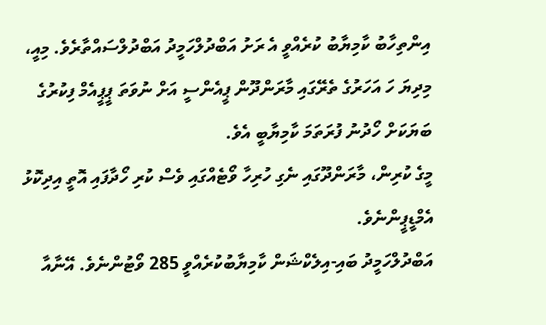އިންތިހާބު ކާމިޔާބު ކުރެއްވީ އެ ރަށު އަބްދުލްހަމީދު އަބްދުލްސައްތާރެވެ. މިއީ، މިދިޔަ ހަ އަހަރުގެ ތެރޭގައި މާރަންދޫން ޕީއެންސީ އަށް ނުވަތަ ޕީޕީއެމް ފިކުރުގެ ބަޔަކަށް ހޯދުނު ފުރަތަމަ ކާމިޔާބީ އެވެ.
މީގެ ކުރިން، މާރަންދޫގައި ނެގި ހުރިހާ ވޯޓެއްގައި ވެސް ކުރި ހޯދާފައި އޮތީ އިދިކޮޅު އެމްޑީޕީންނެވެ.
އަބްދުލްހަމީދު ބައި-އިލެކްޝަން ކާމިޔާބުކުރެއްވީ 285 ވޯޓުންނެވެ. އޭނާއާ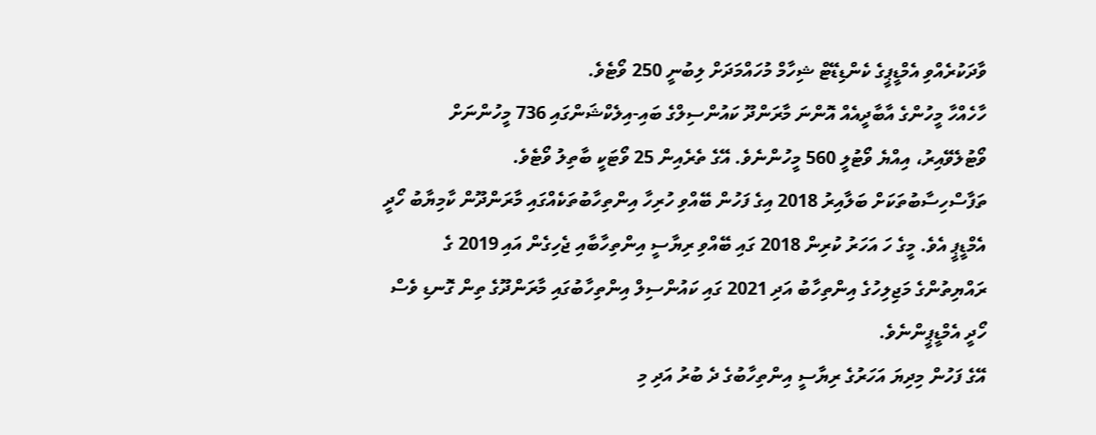ވާދަކުރެއްވި އެމްޑީޕީގެ ކެންޑިޑޭޓް ޝިހާމް މުހައްމަދަށް ލިބުނީ 250 ވޯޓެވެ.
ހާހެއްހާ މީހުންގެ އާބާދީއެއް އޮންނަ މާރަންދޫ ކައުންސިލްގެ ބައި-އިލެކްޝަންގައި 736 މީހުންނަށް ވޯޓުލެވޭއިރު، އިއްޔެ ވޯޓުލީ 560 މީހުންނެވެ. އޭގެ ތެރެއިން 25 ވޯޓަކީ ބާތިލު ވޯޓެވެ.
ތަފާސްހިސާބުތަކަށް ބަލާއިރު 2018 އިގެ ފަހުން ބޭއްވި ހުރިހާ އިންތިހާބުތަކެއްގައި މާރަންދޫން ކާމިޔާބު ހޯދީ އެމްޑީޕީ އެވެ. މީގެ ހަ އަހަރު ކުރިން 2018 ގައި ބޭއްވި ރިޔާސީ އިންތިހާބާއި ޖެހިގެން އައި 2019 ގެ ރައްޔިތުންގެ މަޖިލިހުގެ އިންތިހާބު އަދި 2021 ގައި ކައުންސިލް އިންތިހާބުގައި މާރަންދޫގެ ތިން ގޮނޑި ވެސް ހޯދީ އެމްޑީޕީންނެވެ.
އޭގެ ފަހުން މިދިޔަ އަހަރުގެ ރިޔާސީ އިންތިހާބުގެ ދެ ބުރު އަދި މި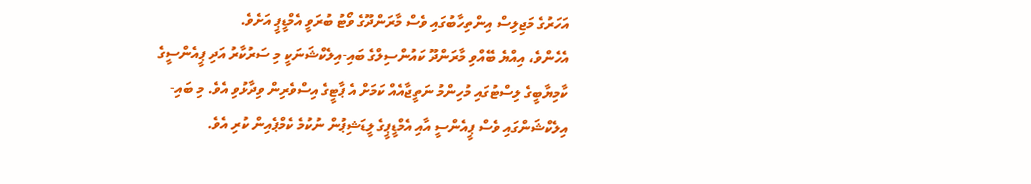އަހަރުގެ މަޖިލިސް އިންތިހާބުގައި ވެސް މާރަންދޫގެ ވޯޓު ބުރަވީ އެމްޑީޕީ އަށެވެ.
އެހެންވެ، އިއްޔެ ބޭއްވި މާރަންދޫ ކައުންސިލްގެ ބައި-އިލެކްޝަނަކީ މި ސަރުކާރު އަދި ޕީއެންސީގެ ކާމިޔާބީގެ ލިސްޓުގައި މުހިންމު ނަތީޖާއެއް ކަމަށް އެ ޕާޓީގެ އިސްވެރިން ވިދާޅުވި އެވެ. މި ބައި-އިލެކްޝަންގައި ވެސް ޕީއެންސީ އާއި އެމްޑީޕީގެ ލީޑަޝިޕުން ނުކުމެ ކެމްޕެއިން ކުރި އެވެ.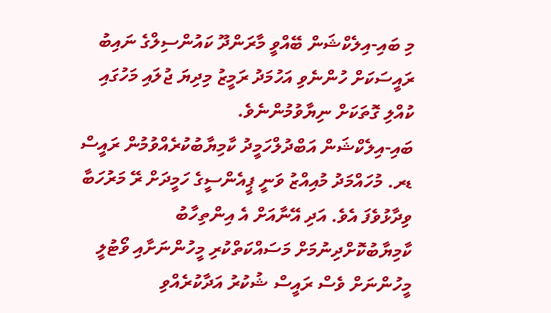މި ބައި-އިލެކްޝަން ބޭއްވީ މާރަންދޫ ކައުންސިލްގެ ނައިބު ރައީސަކަށް ހުންނެވި އަހުމަދު ރަމީޒު މިދިޔަ ޖުލައި މަހުގައި ކުއްލި ގޮތަކަށް ނިޔާވުމުންނެވެ.
ބައި-އިލެކްޝަން އަބްދުލްހަމީދު ކާމިޔާބުކުރެއްވުމުން ރައީސް ޑރ. މުހައްމަދު މުއިއްޒު ވަނީ ޕީއެންސީގެ ހަމީދަށް ރޭ މަރުހަބާ ވިދާޅުވެފަ އެވެ. އަދި އޭނާއަށް އެ އިންތިހާބު ކާމިޔާބުކޮށްދިނުމަށް މަސައްކަތްކުރި މީހުންނަށާއި ވޯޓުލީ މީހުންނަށް ވެސް ރައީސް ޝުކުރު އަދާކުރެއްވި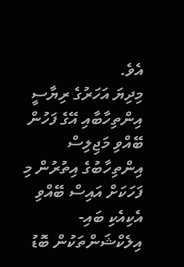އެވެ.
މިދިޔަ އަހަރުގެ ރިޔާސީ އިންތިހާބާއި އޭގެ ފަހުން ބޭއްވި މަޖިލިސް އިންތިހާބުގެ އިތުރުން މި ފަހަކަށް އައިސް ބޭއްވި އެކިއެކި ބައި-އިލެކްޝަންތަކުން ބޮޑު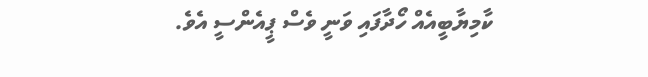ކާމިޔާބީއެއް ހޯދާފައި ވަނީ ވެސް ޕީއެންސީ އެވެ.